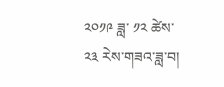༢༠༡༩ ཟླ་ ༡༢ ཚེས་ ༢༣ རེས་གཟའ་ཟླ་བ།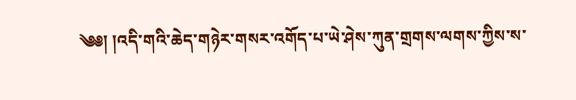༄༅། །འདི་གའི་ཆེད་གཉེར་གསར་འགོད་པ་ཡེ་ཤེས་ཀུན་གྲགས་ལགས་ཀྱིས་ས་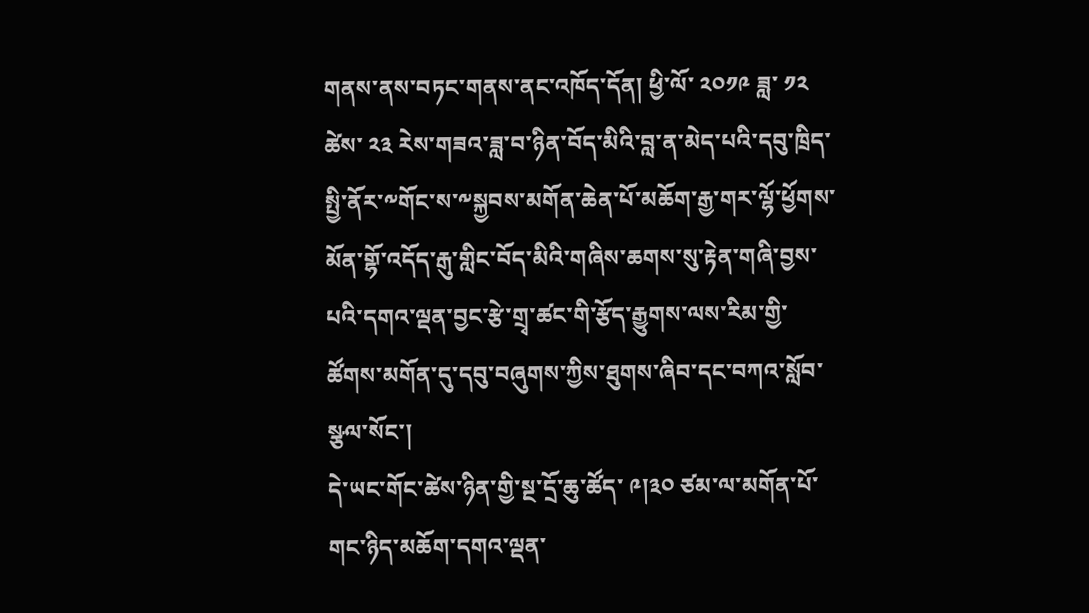གནས་ནས་བཏང་གནས་ནང་འཁོད་དོན། ཕྱི་ལོ་ ༢༠༡༩ ཟླ་ ༡༢ ཚེས་ ༢༣ རེས་གཟའ་ཟླ་བ་ཉིན་བོད་མིའི་བླ་ན་མེད་པའི་དབུ་ཁྲིད་སྤྱི་ནོར་༸གོང་ས་༸སྐྱབས་མགོན་ཆེན་པོ་མཆོག་རྒྱ་གར་ལྷོ་ཕྱོགས་མོན་གྷོ་འདོད་རྒུ་གླིང་བོད་མིའི་གཞིས་ཆགས་སུ་རྟེན་གཞི་བྱས་པའི་དགའ་ལྡན་བྱང་རྩེ་གྲྭ་ཚང་གི་རྩོད་རྒྱུགས་ལས་རིམ་གྱི་ཚོགས་མགོན་དུ་དབུ་བཞུགས་ཀྱིས་ཐུགས་ཞིབ་དང་བཀའ་སློབ་སྩལ་སོང་།
དེ་ཡང་གོང་ཚེས་ཉིན་གྱི་སྔ་དྲོ་ཆུ་ཚོད་ ༩།༣༠ ཙམ་ལ་མགོན་པོ་གང་ཉིད་མཆོག་དགའ་ལྡན་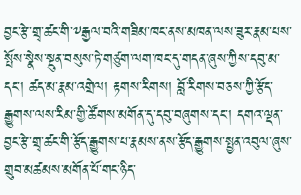བྱང་རྩེ་གྲྭ་ཚང་གི་༸རྒྱལ་བའི་གཟིམ་ཁང་ནས་མཁན་ལས་ཟུར་རྣམ་པས་སྤོས་སྣེས་སྔུན་བསུས་ཏེ་གཙུག་ལག་ཁང་དུ་གདན་ཞུས་ཀྱིས་དབུ་མ་དང་། ཚད་མ་རྣམ་འགྲེལ། རྟགས་རིགས། བློ་རིགས་བཅས་ཀྱི་རྩོད་རྒྱུགས་ལས་རིམ་གྱི་ཚོགས་མགོན་དུ་དབུ་བཞུགས་དང་། དགའ་ལྡན་བྱང་རྩེ་གྲྭ་ཚང་གི་རྩོད་རྒྱུགས་པ་རྣམས་ནས་རྩོད་རྒྱུགས་སྤྱན་འབུལ་ཞུས་གྲུབ་མཚམས་མགོན་པོ་གང་ཉིད་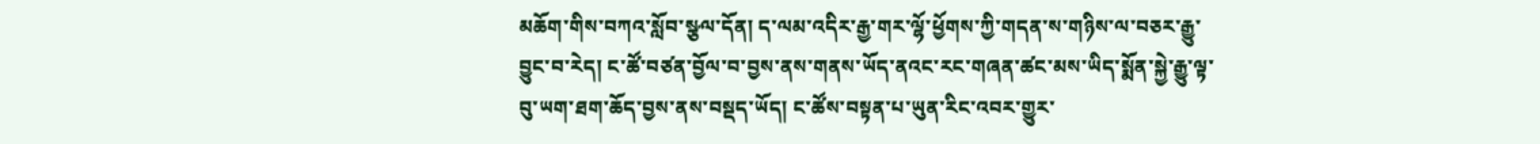མཆོག་གིས་བཀའ་སློབ་སྩལ་དོན། ད་ལམ་འདིར་རྒྱ་གར་ལྷོ་ཕྱོགས་ཀྱི་གདན་ས་གཉིས་ལ་བཅར་རྒྱུ་བྱུང་བ་རེད། ང་ཚོ་བཙན་བྱོལ་བ་བྱས་ནས་གནས་ཡོད་ནའང་རང་གཞན་ཚང་མས་ཡིད་སྨོན་སྐྱེ་རྒྱུ་ལྟ་བུ་ཡག་ཐག་ཆོད་བྱས་ནས་བསྡད་ཡོད། ང་ཚོས་བསྟན་པ་ཡུན་རིང་འབར་གྱུར་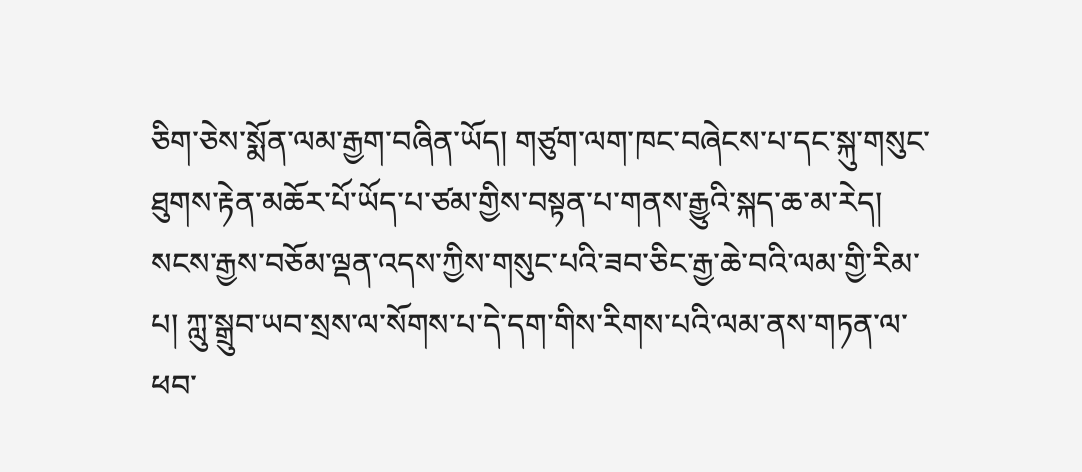ཅིག་ཅེས་སྨོན་ལམ་རྒྱག་བཞིན་ཡོད། གཙུག་ལག་ཁང་བཞེངས་པ་དང་སྐུ་གསུང་ཐུགས་རྟེན་མཆོར་པོ་ཡོད་པ་ཙམ་གྱིས་བསྟན་པ་གནས་རྒྱུའི་སྐད་ཆ་མ་རེད། སངས་རྒྱས་བཅོམ་ལྡན་འདས་ཀྱིས་གསུང་པའི་ཟབ་ཅིང་རྒྱ་ཆེ་བའི་ལམ་གྱི་རིམ་པ། ཀླུ་སྒྲུབ་ཡབ་སྲས་ལ་སོགས་པ་དེ་དག་གིས་རིགས་པའི་ལམ་ནས་གཏན་ལ་ཕབ་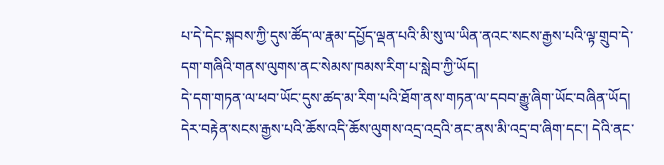པ་དེ་དེང་སྐབས་ཀྱི་དུས་ཚོད་ལ་རྣམ་དཔྱོད་ལྡན་པའི་མི་སུ་ལ་ཡིན་ནའང་སངས་རྒྱས་པའི་ལྟ་གྲུབ་དེ་དག་གཞིའི་གནས་ལུགས་ནང་སེམས་ཁམས་རིག་པ་སླེབ་ཀྱི་ཡོད།
དེ་དག་གཏན་ལ་ཕབ་ཡོང་དུས་ཚད་མ་རིག་པའི་ཐོག་ནས་གཏན་ལ་དབབ་རྒྱུ་ཞིག་ཡོང་བཞིན་ཡོད། དེར་བརྟེན་སངས་རྒྱས་པའི་ཆོས་འདི་ཆོས་ལུགས་འདྲ་འདྲའི་ནང་ནས་མི་འདྲ་བ་ཞིག་དང་། དེའི་ནང་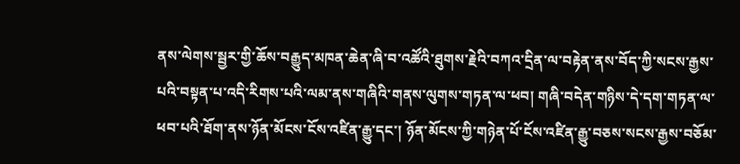ནས་ལེགས་སྦྱར་གྱི་ཆོས་བརྒྱུད་མཁན་ཆེན་ཞི་བ་འཚོའི་ཐུགས་རྗེའི་བཀའ་དྲིན་ལ་བརྟེན་ནས་བོད་ཀྱི་སངས་རྒྱས་པའི་བསྟན་པ་འདི་རིགས་པའི་ལམ་ནས་གཞིའི་གནས་ལུགས་གཏན་ལ་ཕབ། གཞི་བདེན་གཉིས་དེ་དག་གཏན་ལ་ཕབ་པའི་ཐོག་ནས་ཉོན་མོངས་ངོས་འཛིན་རྒྱུ་དང་། ཉོན་མོངས་ཀྱི་གཉེན་པོ་ངོས་འཛིན་རྒྱུ་བཅས་སངས་རྒྱས་བཅོམ་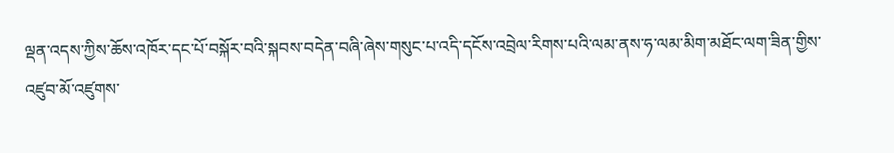ལྡན་འདས་ཀྱིས་ཆོས་འཁོར་དང་པོ་བསྐོར་བའི་སྐབས་བདེན་བཞི་ཞེས་གསུང་པ་འདི་དངོས་འབྲེལ་རིགས་པའི་ལམ་ནས་ཧ་ལམ་མིག་མཐོང་ལག་ཟིན་གྱིས་འཛུབ་མོ་འཛུགས་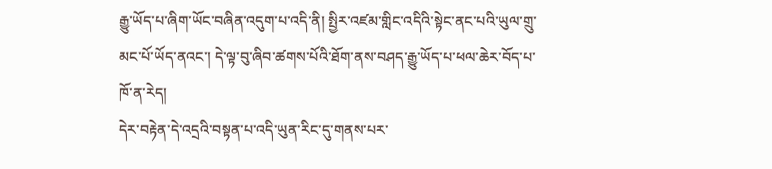རྒྱུ་ཡོད་པ་ཞིག་ཡོང་བཞིན་འདུག་པ་འདི་ནི། སྤྱིར་འཛམ་གླིང་འདིའི་སྟེང་ནང་པའི་ཡུལ་གྲུ་མང་པོ་ཡོད་ནའང་། དེ་ལྟ་བུ་ཞིབ་ཚགས་པོའི་ཐོག་ནས་བཤད་རྒྱུ་ཡོད་པ་ཕལ་ཆེར་བོད་པ་ཁོ་ན་རེད།
དེར་བརྟེན་དེ་འདྲའི་བསྟན་པ་འདི་ཡུན་རིང་དུ་གནས་པར་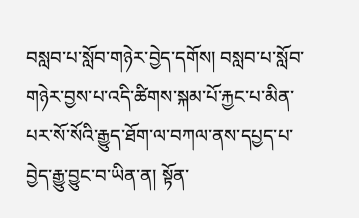བསླབ་པ་སློབ་གཉེར་བྱེད་དགོས། བསླབ་པ་སློབ་གཉེར་བྱས་པ་འདི་ཚིགས་སྐམ་པོ་རྐྱང་པ་མིན་པར་སོ་སོའི་རྒྱུད་ཐོག་ལ་བཀལ་ནས་དཔྱད་པ་བྱེད་རྒྱུ་བྱུང་བ་ཡིན་ན། སྟོན་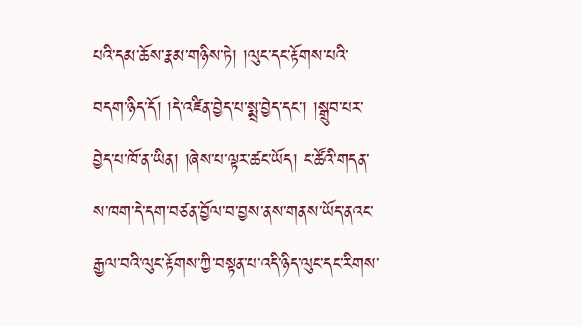པའི་དམ་ཆོས་རྣམ་གཉིས་ཏེ། །ལུང་དང་རྟོགས་པའི་བདག་ཉིད་དོ། །དེ་འཛིན་བྱེད་པ་སྨྲ་བྱེད་དང་། །སྒྲུབ་པར་བྱེད་པ་ཁོ་ན་ཡིན། །ཞེས་པ་ལྟར་ཚང་ཡོད། ང་ཚོའི་གདན་ས་ཁག་དེ་དག་བཙན་བྱོལ་བ་བྱས་ནས་གནས་ཡོད་ནའང་རྒྱལ་བའི་ལུང་རྟོགས་ཀྱི་བསྟན་པ་འདི་ཉིད་ལུང་དང་རིགས་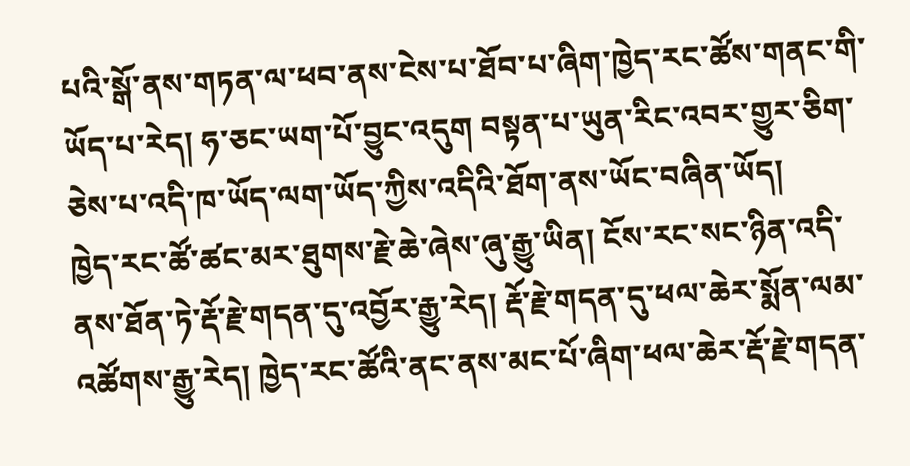པའི་སྒོ་ནས་གཏན་ལ་ཕབ་ནས་ངེས་པ་ཐོབ་པ་ཞིག་ཁྱེད་རང་ཚོས་གནང་གི་ཡོད་པ་རེད། ཧ་ཅང་ཡག་པོ་བྱུང་འདུག བསྟན་པ་ཡུན་རིང་འབར་གྱུར་ཅིག་ཅེས་པ་འདི་ཁ་ཡོད་ལག་ཡོད་ཀྱིས་འདིའི་ཐོག་ནས་ཡོང་བཞིན་ཡོད།
ཁྱེད་རང་ཚོ་ཚང་མར་ཐུགས་རྗེ་ཆེ་ཞེས་ཞུ་རྒྱུ་ཡིན། ངོས་རང་སང་ཉིན་འདི་ནས་ཐོན་ཏེ་རྡོ་རྗེ་གདན་དུ་འབྱོར་རྒྱུ་རེད། རྡོ་རྗེ་གདན་དུ་ཕལ་ཆེར་སྨོན་ལམ་འཚོགས་རྒྱུ་རེད། ཁྱེད་རང་ཚོའི་ནང་ནས་མང་པོ་ཞིག་ཕལ་ཆེར་རྡོ་རྗེ་གདན་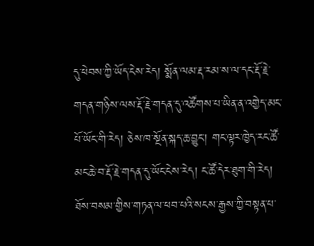དུ་ཕེབས་ཀྱི་ཡོད་ངེས་རེད། སྨོན་ལམ་རྡ་རམ་ས་ལ་དང་རྡོ་རྗེ་གདན་གཉིས་ལས་རྡོ་རྗེ་གདན་དུ་འཚོགས་པ་ཡིན་ན་འགྱེད་མང་པོ་ཡོང་གི་རེད། ཅེས་ཁ་སྔོན་སྐད་ཆ་བྱུང་། གང་ལྟར་ཁྱེད་རང་ཚོ་མང་ཆེ་བ་རྡོ་རྗེ་གདན་དུ་ཡོང་ངེས་རེད། ང་ཚོ་དེར་ཐུག་གི་རེད། ཐོས་བསམ་གྱིས་གཏན་ལ་ཕབ་པའི་སངས་རྒྱས་ཀྱི་བསྟན་པ་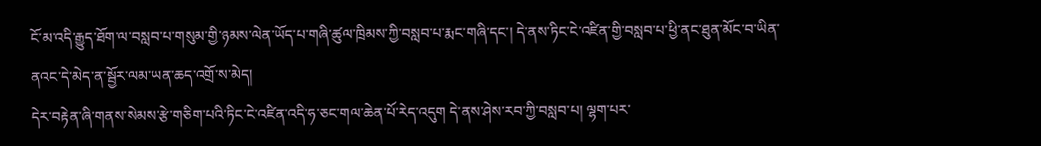ངོ་མ་འདི་རྒྱུད་ཐོག་ལ་བསླབ་པ་གསུམ་གྱི་ཉམས་ལེན་ཡོད་པ་གཞི་ཚུལ་ཁྲིམས་ཀྱི་བསླབ་པ་རྨང་གཞི་དང་། དེ་ནས་ཏིང་ངེ་འཛིན་གྱི་བསླབ་པ་ཕྱི་ནང་ཐུན་མོང་བ་ཡིན་ནའང་དེ་མེད་ན་སྦྱོར་ལམ་ཡན་ཆད་འགྲོ་ས་མེད།
དེར་བརྟེན་ཞི་གནས་སེམས་རྩེ་གཅིག་པའི་ཏིང་ངེ་འཛིན་འདི་ཧ་ཅང་གལ་ཆེན་པོ་རེད་འདུག དེ་ནས་ཤེས་རབ་ཀྱི་བསླབ་པ། ལྷག་པར་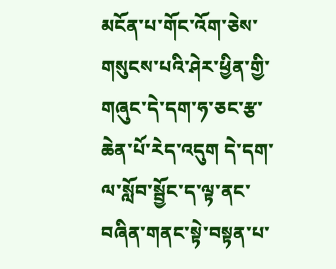མངོན་པ་གོང་འོག་ཅེས་གསུངས་པའི་ཤེར་ཕྱིན་གྱི་གཞུང་དེ་དག་ཧ་ཅང་རྩ་ཆེན་པོ་རེད་འདུག དེ་དག་ལ་སློབ་སྦྱོང་ད་ལྟ་ནང་བཞིན་གནང་སྟེ་བསྟན་པ་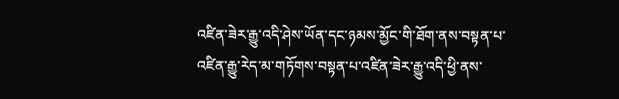འཛིན་ཟེར་རྒྱུ་འདི་ཤེས་ཡོན་དང་ཉམས་མྱོང་གི་ཐོག་ནས་བསྟན་པ་འཛིན་རྒྱུ་རེད་མ་གཏོགས་བསྟན་པ་འཛིན་ཟེར་རྒྱུ་འདི་ཕྱི་ནས་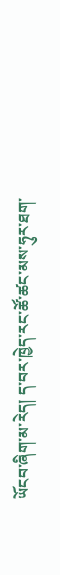ཡོངབ་ཞིག་མ་རེད། ད་བར་ཁྱེད་རང་ཚོ་ཚང་མས་ཧུར་ཐག་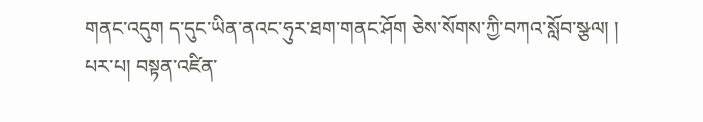གནང་འདུག ད་དུང་ཡིན་ནའང་ཧུར་ཐག་གནང་ཤོག ཅེས་སོགས་ཀྱི་བཀའ་སློབ་སྩལ། །
པར་པ། བསྟན་འཛིན་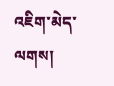འཇིག་མེད་ལགས།